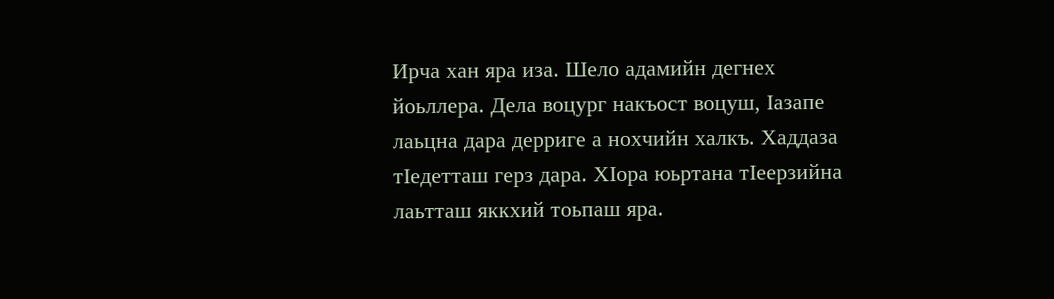Ирча хан яра иза. Шело адамийн дегнех йоьллера. Дела воцург накъост воцуш, Iазапе лаьцна дара дерриге а нохчийн халкъ. Хаддаза тIедетташ герз дара. ХIора юьртана тIеерзийна лаьтташ яккхий тоьпаш яра.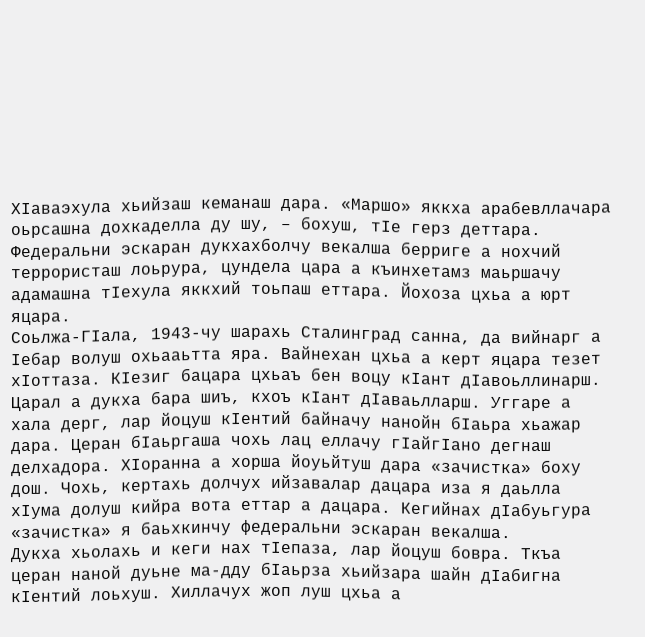ХIаваэхула хьийзаш кеманаш дара. «Маршо» яккха арабевллачара оьрсашна дохкаделла ду шу, – бохуш, тIе герз деттара. Федеральни эскаран дукхахболчу векалша берриге а нохчий террористаш лоьрура, цундела цара а къинхетамз маьршачу адамашна тIехула яккхий тоьпаш еттара. Йохоза цхьа а юрт яцара.
Соьлжа-ГIала, 1943-чу шарахь Сталинград санна, да вийнарг а Iебар волуш охьааьтта яра. Вайнехан цхьа а керт яцара тезет хIоттаза. КIезиг бацара цхьаъ бен воцу кIант дIавоьллинарш. Царал а дукха бара шиъ, кхоъ кIант дIаваьлларш. Уггаре а хала дерг, лар йоцуш кIентий байначу нанойн бIаьра хьажар дара. Церан бIаьргаша чохь лац еллачу гIайгIано дегнаш делхадора. ХIоранна а хорша йоуьйтуш дара «зачистка» боху дош. Чохь, кертахь долчух ийзавалар дацара иза я даьлла хIума долуш кийра вота еттар а дацара. Кегийнах дIабуьгура «зачистка» я баьхкинчу федеральни эскаран векалша.
Дукха хьолахь и кеги нах тIепаза, лар йоцуш бовра. Ткъа церан наной дуьне ма-дду бIаьрза хьийзара шайн дIабигна кIентий лоьхуш. Хиллачух жоп луш цхьа а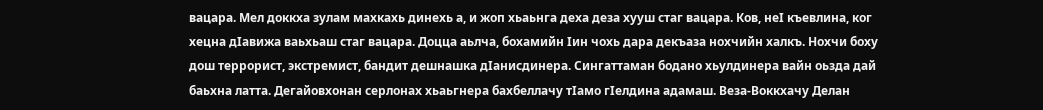вацара. Мел доккха зулам махкахь динехь а, и жоп хьаьнга деха деза хууш стаг вацара. Ков, неI къевлина, ког хецна дIавижа ваьхьаш стаг вацара. Доцца аьлча, бохамийн Iин чохь дара декъаза нохчийн халкъ. Нохчи боху дош террорист, экстремист, бандит дешнашка дIанисдинера. Сингаттаман бодано хьулдинера вайн оьзда дай баьхна латта. Дегайовхонан серлонах хьаьгнера бахбеллачу тIамо гIелдина адамаш. Веза-Воккхачу Делан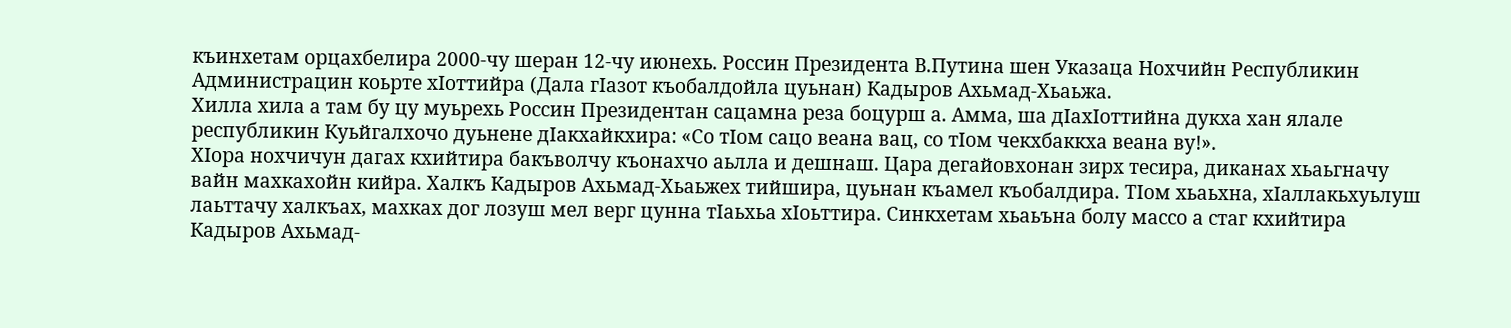къинхетам орцахбелира 2000-чу шеран 12-чу июнехь. Россин Президента В.Путина шен Указаца Нохчийн Республикин Администрацин коьрте хIоттийра (Дала гIазот къобалдойла цуьнан) Кадыров Ахьмад-Хьаьжа.
Хилла хила а там бу цу муьрехь Россин Президентан сацамна реза боцурш а. Амма, ша дIахIоттийна дукха хан ялале республикин Куьйгалхочо дуьнене дIакхайкхира: «Со тIом сацо веана вац, со тIом чекхбаккха веана ву!».
ХIора нохчичун дагах кхийтира бакъволчу къонахчо аьлла и дешнаш. Цара дегайовхонан зирх тесира, диканах хьаьгначу вайн махкахойн кийра. Халкъ Кадыров Ахьмад-Хьаьжех тийшира, цуьнан къамел къобалдира. ТIом хьаьхна, хIаллакьхуьлуш лаьттачу халкъах, махках дог лозуш мел верг цунна тIаьхьа хIоьттира. Синкхетам хьаьъна болу массо а стаг кхийтира Кадыров Ахьмад-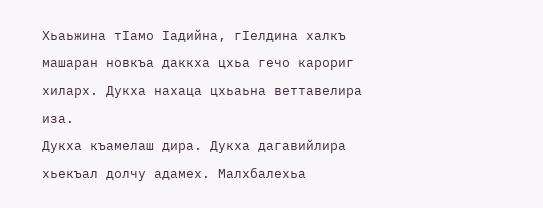Хьаьжина тIамо Iадийна, гIелдина халкъ машаран новкъа даккха цхьа гечо карориг хиларх. Дукха нахаца цхьаьна веттавелира иза.
Дукха къамелаш дира. Дукха дагавийлира хьекъал долчу адамех. Малхбалехьа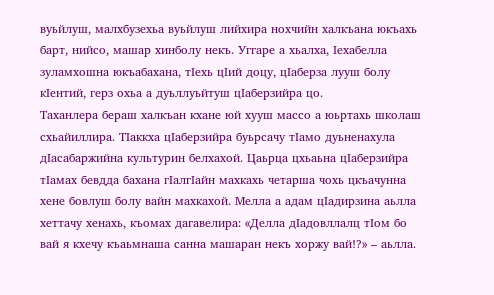вуьйлуш, малхбузехьа вуьйлуш лийхира нохчийн халкъана юкъахь барт, нийсо, машар хинболу некъ. Уггаре а хьалха, Iехабелла зуламхошна юкъабахана, тIехь цIий доцу, цIаберза лууш болу кIентий, герз охьа а дуьллуьйтуш цIаберзийра цо.
Таханлера бераш халкъан кхане юй хууш массо а юьртахь школаш схьайиллира. ТIаккха цIаберзийра буьрсачу тIамо дуьненахула дIасабаржийна культурин белхахой. Цаьрца цхьаьна цIаберзийра тIамах бевдда бахана гIалгIайн махкахь четарша чохь цкъачунна хене бовлуш болу вайн махкахой. Мелла а адам цIадирзина аьлла хеттачу хенахь, къомах дагавелира: «Делла дIадовллалц тIом бо вай я кхечу къаьмнаша санна машаран некъ хоржу вай!?» – аьлла.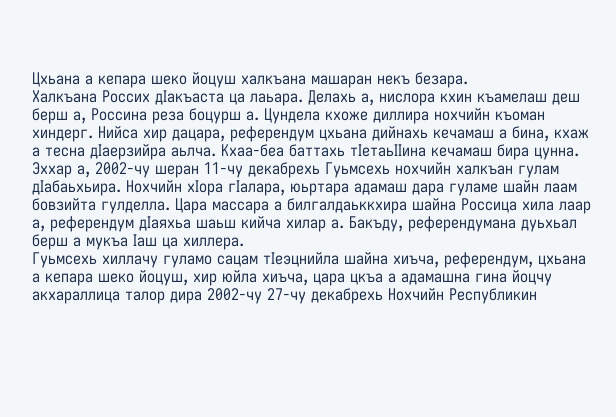Цхьана а кепара шеко йоцуш халкъана машаран некъ безара.
Халкъана Россих дIакъаста ца лаьара. Делахь а, нислора кхин къамелаш деш берш а, Россина реза боцурш а. Цундела кхоже диллира нохчийн къоман хиндерг. Нийса хир дацара, референдум цхьана дийнахь кечамаш а бина, кхаж а тесна дIаерзийра аьлча. Кхаа-беа баттахь тIетаьIIина кечамаш бира цунна. Эххар а, 2002-чу шеран 11-чу декабрехь Гуьмсехь нохчийн халкъан гулам дIабаьхьира. Нохчийн хIора гIалара, юьртара адамаш дара гуламе шайн лаам бовзийта гулделла. Цара массара а билгалдаьккхира шайна Россица хила лаар а, референдум дIаяхьа шаьш кийча хилар а. Бакъду, референдумана дуьхьал берш а мукъа Iаш ца хиллера.
Гуьмсехь хиллачу гуламо сацам тIеэцнийла шайна хиъча, референдум, цхьана а кепара шеко йоцуш, хир юйла хиъча, цара цкъа а адамашна гина йоцчу акхараллица талор дира 2002-чу 27-чу декабрехь Нохчийн Республикин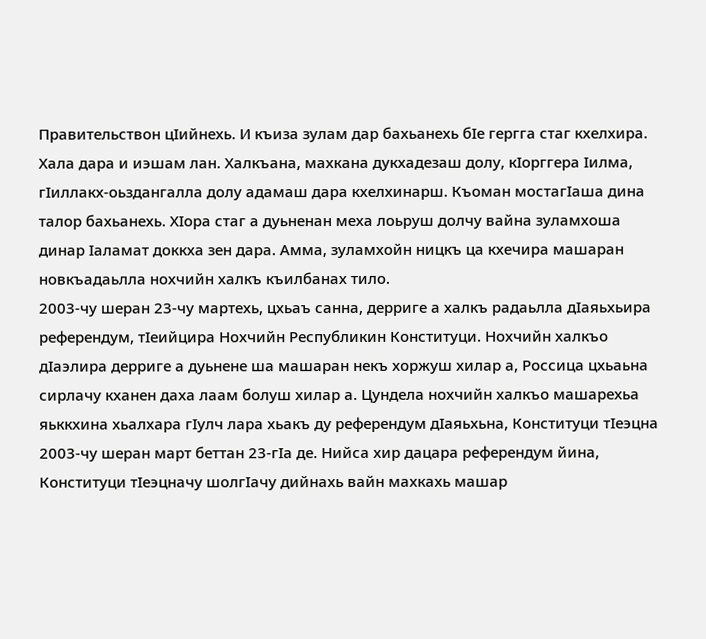Правительствон цIийнехь. И къиза зулам дар бахьанехь бIе гергга стаг кхелхира. Хала дара и иэшам лан. Халкъана, махкана дукхадезаш долу, кIорггера Iилма, гIиллакх-оьздангалла долу адамаш дара кхелхинарш. Къоман мостагIаша дина талор бахьанехь. ХIора стаг а дуьненан меха лоьруш долчу вайна зуламхоша динар Iаламат доккха зен дара. Амма, зуламхойн ницкъ ца кхечира машаран новкъадаьлла нохчийн халкъ къилбанах тило.
2003-чу шеран 23-чу мартехь, цхьаъ санна, дерриге а халкъ радаьлла дIаяьхьира референдум, тIеийцира Нохчийн Республикин Конституци. Нохчийн халкъо дIаэлира дерриге а дуьнене ша машаран некъ хоржуш хилар а, Россица цхьаьна сирлачу кханен даха лаам болуш хилар а. Цундела нохчийн халкъо машарехьа яьккхина хьалхара гIулч лара хьакъ ду референдум дIаяьхьна, Конституци тIеэцна 2003-чу шеран март беттан 23-гIа де. Нийса хир дацара референдум йина, Конституци тIеэцначу шолгIачу дийнахь вайн махкахь машар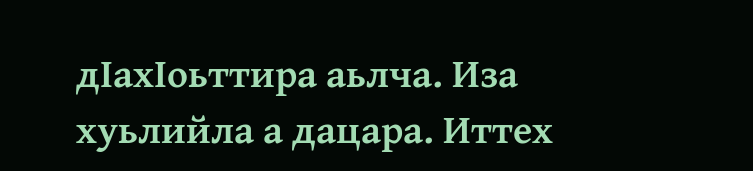дIахIоьттира аьлча. Иза хуьлийла а дацара. Иттех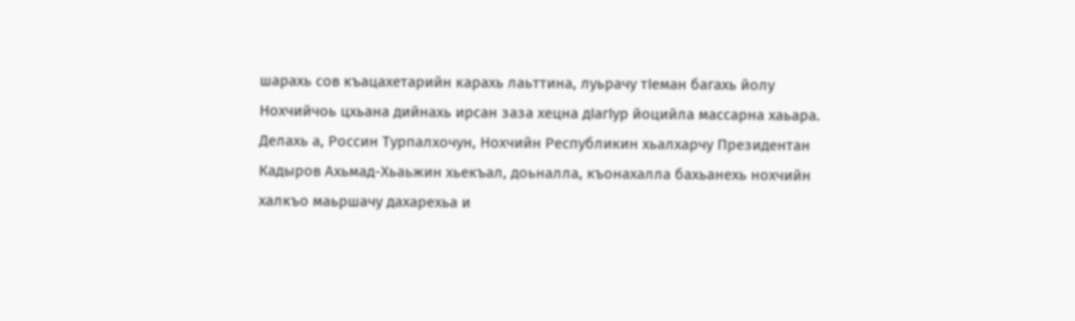шарахь сов къацахетарийн карахь лаьттина, луьрачу тIеман багахь йолу Нохчийчоь цхьана дийнахь ирсан заза хецна дIагIур йоцийла массарна хаьара.
Делахь а, Россин Турпалхочун, Нохчийн Республикин хьалхарчу Президентан Кадыров Ахьмад-Хьаьжин хьекъал, доьналла, къонахалла бахьанехь нохчийн халкъо маьршачу дахарехьа и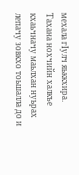мехала гIулч яьккхира.
Тахана нохчийн халкъе кхаьчначу маьлхан нуьрах лепачу зовкхо тоьшалла до и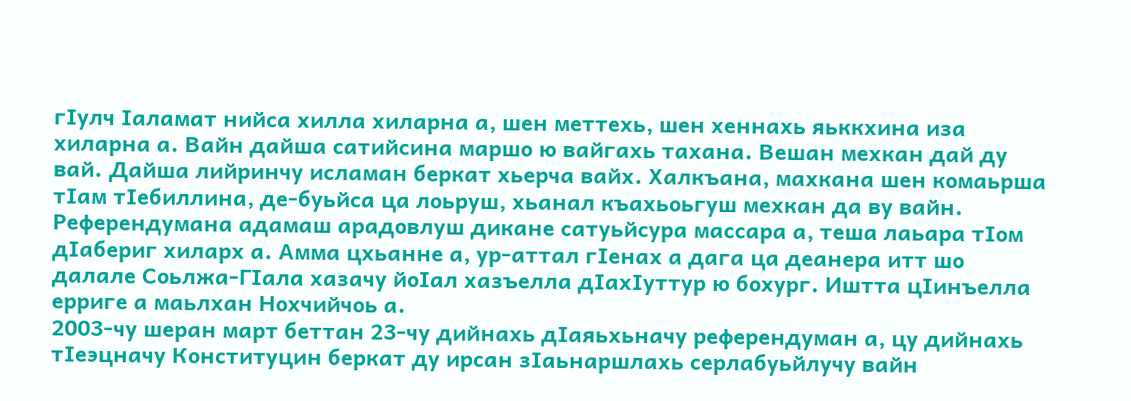гIулч Iаламат нийса хилла хиларна а, шен меттехь, шен хеннахь яьккхина иза хиларна а. Вайн дайша сатийсина маршо ю вайгахь тахана. Вешан мехкан дай ду вай. Дайша лийринчу исламан беркат хьерча вайх. Халкъана, махкана шен комаьрша тIам тIебиллина, де-буьйса ца лоьруш, хьанал къахьоьгуш мехкан да ву вайн. Референдумана адамаш арадовлуш дикане сатуьйсура массара а, теша лаьара тIом дIабериг хиларх а. Амма цхьанне а, ур-аттал гIенах а дага ца деанера итт шо далале Соьлжа-ГIала хазачу йоIал хазъелла дIахIуттур ю бохург. Иштта цIинъелла ерриге а маьлхан Нохчийчоь а.
2003-чу шеран март беттан 23-чу дийнахь дIаяьхьначу референдуман а, цу дийнахь тIеэцначу Конституцин беркат ду ирсан зIаьнаршлахь серлабуьйлучу вайн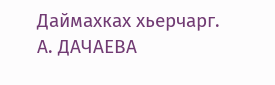Даймахках хьерчарг.
А. ДАЧАЕВА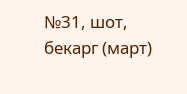№31, шот, бекарг (март)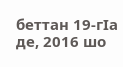беттан 19-гIа де, 2016 шо